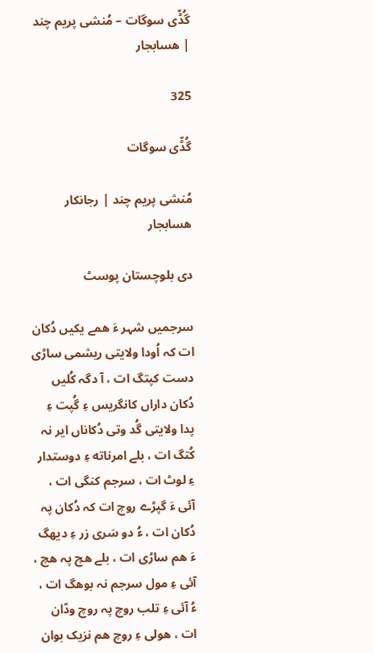گُڈّی سوگات – مُنشی پریم چند | هسابجار

325

گُڈّی سوگات

مُنشی پریم چند | رجانکار هسابجار

دی بلوچستان پوسٹ

سرجمیں شہر ءَ همے یکیں دُکان ات کہ اُودا ولایتی ریشمی ساڑی دست کپتگ ات ، آ دگہ کُلیں دُکان داراں کانگریس ءِ گُپت ءِ پدا ولایتی گُد وتی دُکاناں ایر نہ کُتگ ات ، بلے امرناته ءِ دوستدار ءِ لوٹ ات ، سرجم کنگی ات ، آئی ءَ گپڑے روچ ات کہ دُکان پہ دُکان ات ، ءُ دو سَری زر ءِ دیهگ ءَ هم ساڑی ات ، بلے هچ پہ هچ ، آئی ءِ مول سرجم نہ بوهگ ات ، ءُ آئی ءِ تلب روچ پہ روچ ودّان ات ، هولی ءِ روچ هم نزیک بوان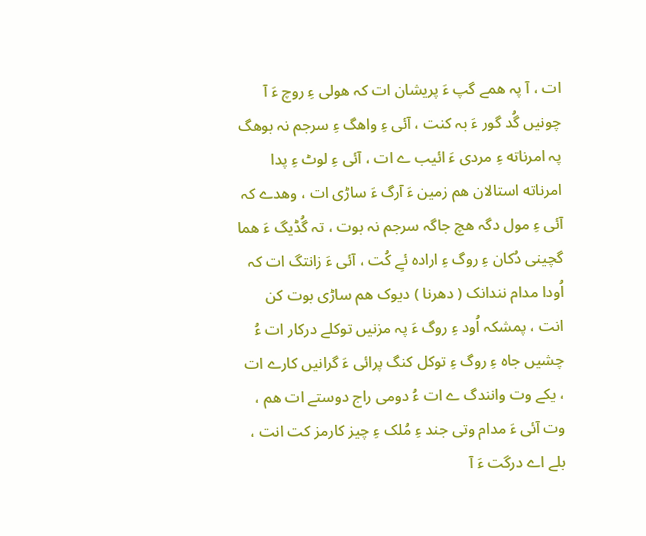ات ، آ پہ همے گپ ءَ پریشان ات کہ هولی ءِ روچ ءَ آ چونیں گُد گور ءَ بہ کنت ، آئی ءِ واهگ ءِ سرجم نہ بوهگ پہ امرناته ءِ مردی ءَ ائیب ے ات ، آئی ءِ لوٹ ءِ پدا امرناته استالان هم زمین ءَ آرگ ءَ ساڑی ات ، وهدے کہ آئی ءِ مول دگہ هچ جاگہ سرجم نہ بوت ، تہ گُڈیگ ءَ هما گچینی دُکان ءِ روگ ءِ اراده ئےِ کُت ، آئی ءَ زانتگ ات کہ اُودا مدام نندانک ( دهرنا ) دیوک هم ساڑی بوت کن انت ، پمشکہ اُود ءِ روگ ءَ پہ مزنیں توکلے درکار ات ءُ چشیں جاه ءِ روگ ءِ توکل کنگ پرائی ءَ گرانیں کارے ات ، یکے وت وانندگ ے ات ءُ دومی راج دوستے ات هم ، وت آئی ءَ مدام وتی جند ءِ مُلک ءِ چیز کارمز کت انت ، بلے اے درگت ءَ آ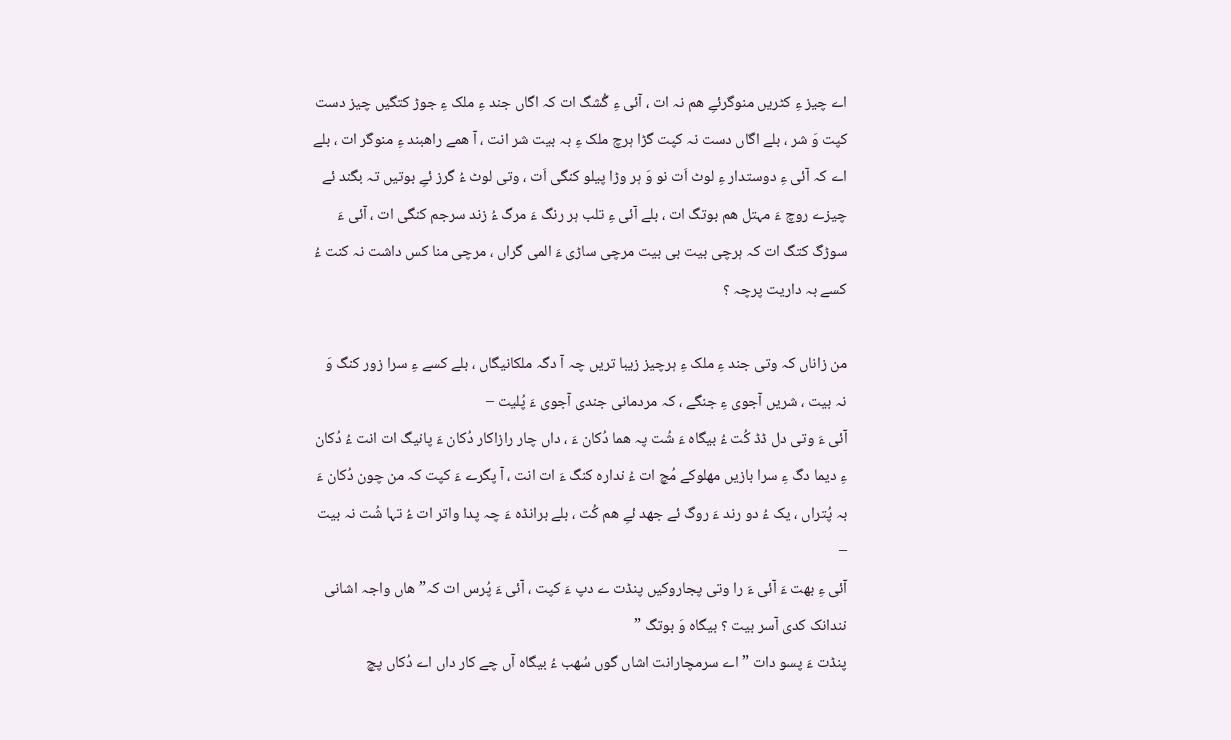اے چیز ءِ کٹریں منوگرئےِ هم نہ ات ، آئی ءِ گُشگ ات کہ اگاں جند ءِ ملک ءِ جوڑ کتگیں چیز دست کپت وَ شر ، بلے اگاں دست نہ کپت گڑا ہرچ ملک ءِ بہ بیت شر انت ، آ همے راهبند ءِ منوگر ات ، بلے اے کہ آئی ءِ دوستدار ءِ لوٹ اَت نو وَ ہر وڑا پیلو کنگی اَت ، وتی لوٹ ءُ گرز ئےِ بوتیں تہ بگند ئے چیزے روچ ءَ مہتل هم بوتگ ات ، بلے آئی ءِ تلب ہر رنگ ءَ مرگ ءُ زند سرجم کنگی ات ، آئی ءَ سوڑگ کتگ ات کہ ہرچی بیت بی بیت مرچی ساڑی ءَ المی گراں ، مرچی منا کس داشت نہ کنت ءُ کسے بہ داریت پرچہ ؟

من زاناں کہ وتی جند ءِ ملک ءِ ہرچیز زیبا تریں چہ آ دگہ ملکانیگاں ، بلے کسے ءِ سرا زور کنگ وَ نہ بیت ، شریں آجوی ءِ جنگے ، کہ مردمانی جندی آجوی ءَ پُلیت –
آئی ءَ وتی دل ڈڈ کُت ءُ بیگاه ءَ شُت پہ هما دُکان ءَ ، داں چار رازاکار دُکان ءَ پانیگ ات انت ءُ دُکان ءِ دیما دگ ءِ سرا بازیں مهلوکے مُچ ات ءُ نداره کنگ ءَ ات انت ، آ پگرے ءَ کپت کہ من چون دُکان ءَ بہ پُتراں ، یک ءُ دو رند ءَ روگ ئے جهد ئےِ هم کُت ، بلے برانڈه ءَ چہ پدا واتر ات ءُ تہا شُت نہ بیت –
آئی ءِ بهت ءَ آئی ءَ را وتی پجاروکیں پنڈت ے دپ ءَ کپت ، آئی ءَ پُرس ات کہ” هاں واجہ اشانی نندانک کدی آسر بیت ؟ بیگاه وَ بوتگ ”
پنڈت ءَ پسو دات ” اے سرمچارانت اشاں گوں سُهب ءُ بیگاه آں چے کار داں اے دُکاں پچ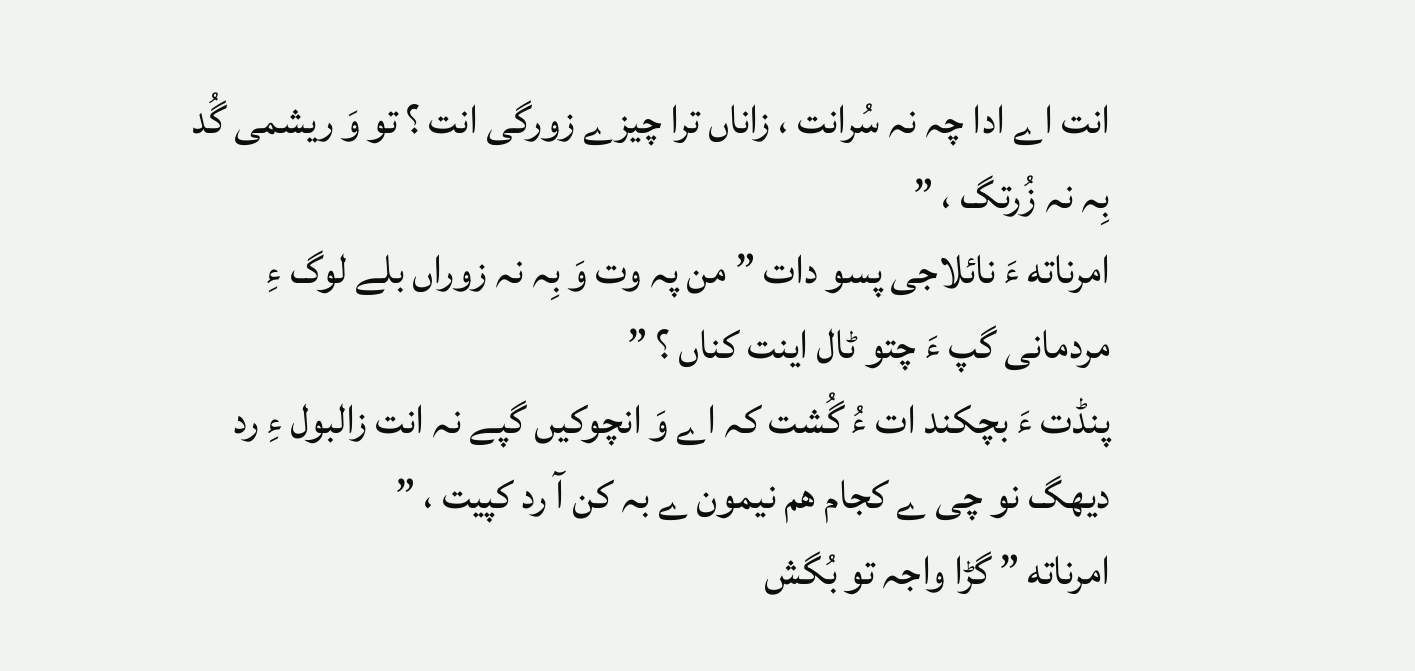انت اے ادا چہ نہ سُرانت ، زاناں ترا چیزے زورگی انت ؟ تو وَ ریشمی گُد بِہ نہ زُرتگ ، ”
امرناته ءَ نائلاجی پسو دات ” من پہ وت وَ بِہ نہ زوراں بلے لوگ ءِ مردمانی گپ ءَ چتو ٹال اینت کناں ؟ ”
پنڈت ءَ بچکند ات ءُ گُشت کہ اے وَ انچوکیں گپے نہ انت زالبول ءِ رد دیهگ نو چی ے کجام هم نیمون ے بہ کن آ رد کپیت ، ”
امرناته ” گڑا واجہ تو بُگش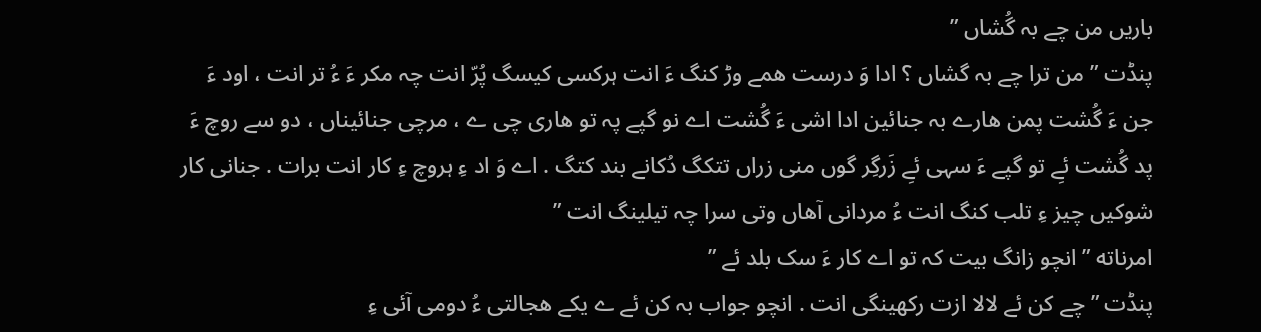باریں من چے بہ گُشاں ”
پنڈت ” من ترا چے بہ گشاں ؟ ادا وَ درست همے وڑ کنگ ءَ انت ہرکسی کیسگ پُرّ انت چہ مکر ءَ ءُ تر انت ، اود ءَ جن ءَ گُشت پمن هارے بہ جنائین ادا اشی ءَ گُشت اے نو گپے پہ تو هاری چی ے ، مرچی جنائیناں ، دو سے روچ ءَ پد گُشت ئےِ تو گپے ءَ سہی ئےِ زَرگِر گوں منی زراں تتکگ دُکانے بند کتگ . اے وَ اد ءِ ہروچ ءِ کار انت برات . جنانی کار شوکیں چیز ءِ تلب کنگ انت ءُ مردانی آهاں وتی سرا چہ تیلینگ انت ”
امرناته ” انچو زانگ بیت کہ تو اے کار ءَ سک بلد ئے ”
پنڈت ” چے کن ئے لالا ازت رکهینگی انت . انچو جواب بہ کن ئے ے یکے هجالتی ءُ دومی آئی ءِ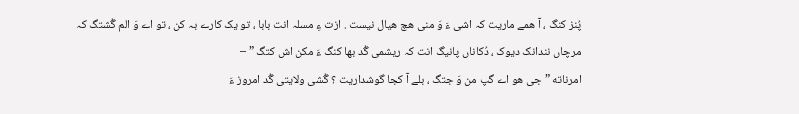پُنز کنگ ، آ همے ماریت کہ اشی ءَ وَ منی هچ هیال نیست . ازت ءِ مسلہ انت بابا ، تو یک کارے بہ کن ، تو اے وَ الم گُشتگ کہ مرچاں نندانک دیوک ، دُکاناں پانیگ انت کہ ریشمی گُد بها کنگ ءَ مکن اش کتگ ” –
امرناته ” جی هو اے گپ من وَ جتگ ، بلے آ کجا گوشداریت ؟ گُشی ولایتی گُد امروز ءَ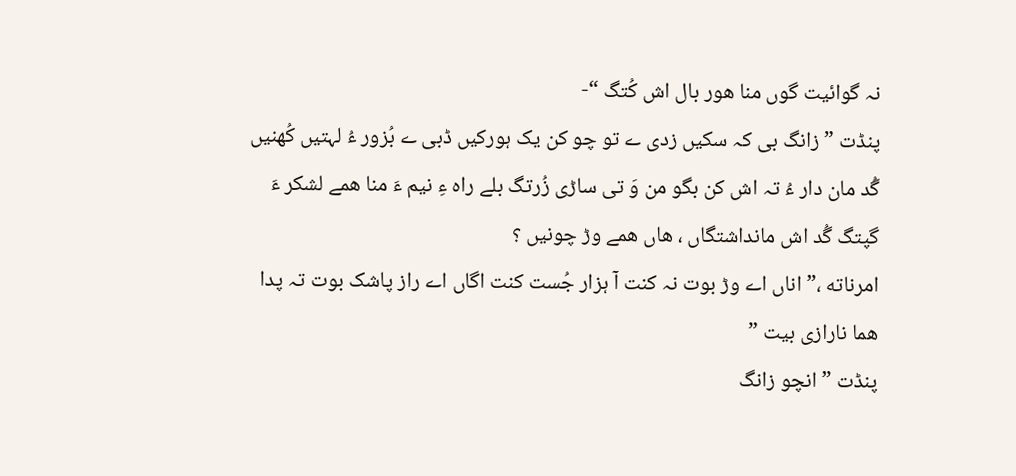نہ گوائیت گوں منا هور بال اش کُتگ “-
پنڈت ” زانگ بی کہ سکیں زدی ے تو چو کن یک ہورکیں ڈبی ے بُزور ءُ لہتیں کُهنیں گُد مان دار ءُ تہ اش کن بگو من وَ تی ساڑی زُرتگ بلے راه ءِ نیم ءَ منا همے لشکر ءَ گپتگ گُد اش مانداشتگاں ، هاں همے وڑ چونیں ؟
امرناته ،” اناں اے وڑ بوت نہ کنت آ ہزار جُست کنت اگاں اے راز پاشک بوت تہ پدا هما نارازی بیت ”
پنڈت ” انچو زانگ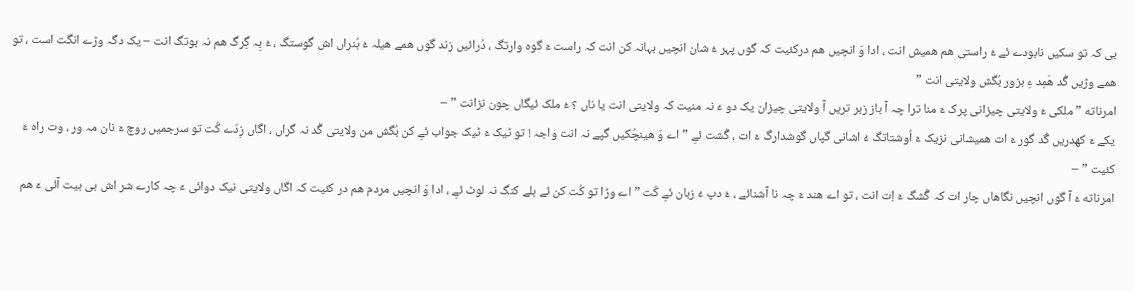بی کہ تو سکیں نابودے ئے ءُ راستی هم همیش انت ، ادا وَ انچیں هم درکئیت کہ گوں پہر ءُ شان انچیں بہانہ کن انت کہ راست ءَ گوه وارتگ ، دُرائیں زند گوں همے هیلہ ءُ ہُنراں اش گوستگ ، ءُ بِہ گِرگ هم نہ بوتگ انت – یک دگہ وڑے انگت است ، تو همے وڑیں گُد هَمِد ءِ بزور بُگش ولایتی انت ”
امرناته ” ملکی ءُ ولایتی چیزانی پرک ءَ منا ترا چہ آ باز زبر تریں آ ولایتی چیزان یک دو ءَ نہ منیت کہ ولایتی انت یا ناں ؟ ءُ ملک ئیگاں چون نزانت ” –
یکے ءَ کهدریں گُد گور ءَ ات همیشانی نزیک ءَ اُوشتاتگ ءُ اشانی گپاں گوشدارگ ءَ ات ، گُشت ئےِ ” اے وَ هینچُکیں گپے نہ انت واجہ ! تو ٹیک ءَ ٹیک جواب ئےِ کن بُگش من ولایتی گُد نہ گراں ، اگاں زِدّے کُت تو سرجمیں روچ ءَ نان مہ ور ، وت راه ءَ کئیت ” –
امرناته ءَ آ گوں انچیں نگاهاں چار ات کہ گُشگ ءَ اِت انت ، تو اے هند ءَ چہ نا آشنائے ، ءُ دپ ءُ زبان ئےِ کُت ” اے وڑا تو کُت کن ئے بلے کنگ نہ لوٹ ئےِ ، ادا وَ انچیں مردم هم در کئیت کہ اگاں ولایتی نیک دوائی ءَ چہ کارے شر اش بی بیت آئی ءَ هم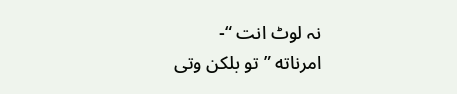نہ لوٹ انت “-
امرناته ” تو بلکن وتی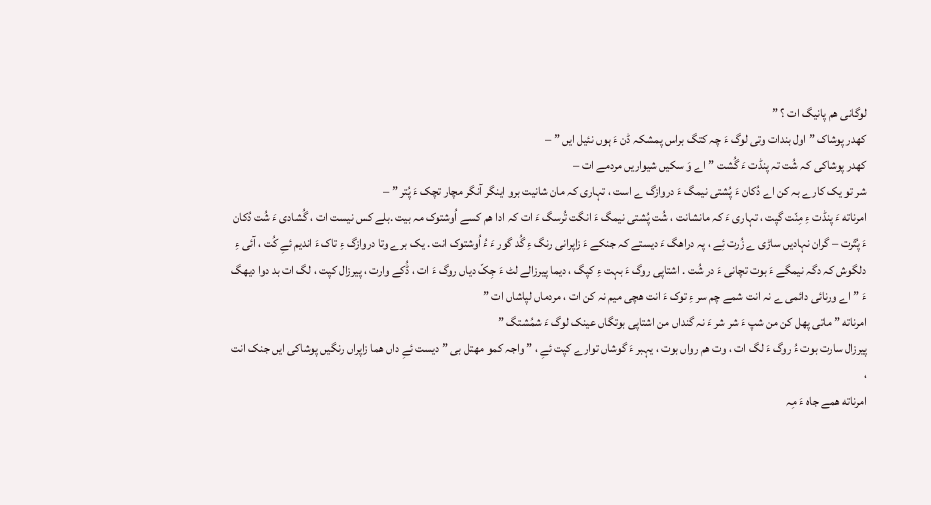لوگانی هم پانیگ ات ؟ ”
کهدر پوشاک ” اول بندات وتی لوگ ءَ چہ کتگ براس پمشکہ ڈن ءَ ہوں نئیل ایں ” –
کهدر پوشاکی کہ شُت تہ پنڈت ءَ گُشت ” اے وَ سکیں شیواریں مردمے ات –
شر تو یک کارے بہ کن اے دُکان ءَ پُشتی نیمگ ءَ دروازگ ے است ، تہاری کہ مان شانیت برو اینگر آنگر مچار تچک ءَ پُتر ” –
امرناته ءَ پنڈت ءِ مِنّت گپت ، تہاری ءَ کہ مانشانت ، شُت پُشتی نیمگ ءَ انگت تُرسگ ءَ ات کہ ادا هم کسے اُوشتوک مہ بیت .بلے کس نیست ات ، گُشادی ءَ شُت دُکان ءَ پُتّرت – گران نہادیں ساڑی ے زُرت ئِے ، پہ دراهگ ءَ دیستے کہ جنکے ءَ زاپرانی رنگ ءِ گُد گور ءَ ءُ اُوشتوک انت . یک برے وتا دروازگ ءِ تاک ءَ اندیم ئےِ کُت ، آئی ءِ دلگوش کہ دگہ نیمگے ءَ بوت تچانی ءَ در شُت . اشتاپی روگ ءَ بہت ءِ کپگ ، دیما پیرزالے لٹ ءَ جِکّ دیاں روگ ءَ ات ، ڈُکے وارت ، پیرزال کپت ، لگ ات بد دوا دیهگ ءَ ” اے ورنائی دائمی ے نہ انت شمے چم سر ءِ توک ءَ انت هچی میم نہ کن ات ، مردماں لپاشاں ات ”
امرناته ” ماتی پهل کن من شپ ءَ شر شر ءَ نہ گنداں من اشتاپی بوتگاں عینک لوگ ءَ شمُشتگ ”
پیرزال سارت بوت ءُ روگ ءَ لگ ات ، وت هم رواں بوت ، یہبر ءَ گوشاں توارے کپت ئےِ ، ” واجہ کمو مهتل بی ” دیست ئےِ داں هما زاپراں رنگیں پوشاکی ایں جنک انت ،
امرناته همے جاه ءَ مِہ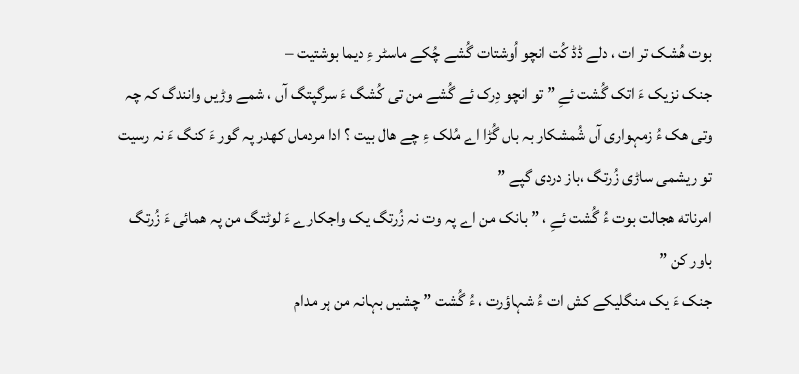بوت هُشک تر ات ، دلے ڈڈ کُت انچو اُوشتات گُشے چُکے ماسٹر ءِ دیما بوشتیت –
جنک نزیک ءَ اتک گُشت ئےِ ” تو انچو دِرک ئے گُشے من تی کُشگ ءَ سرگپتگ آں ، شمے وڑیں وانندگ کہ چہ وتی هک ءُ زمہواری آں شُمشکار بہ باں گُڑا اے مُلک ءِ چے هال بیت ؟ ادا مردماں کهدر پہ گور ءَ کنگ ءَ نہ رسیت تو ریشمی ساڑی زُرتگ ،باز دردی گپے ”
امرناته هجالت بوت ءُ گُشت ئےِ ، ” بانک من اے پہ وت نہ زُرتگ یک واجکارے ءَ لوٹتگ من پہ همائی ءَ زُرتگ باور کن ”
جنک ءَ یک منگلیکے کش ات ءُ شہاؤرت ، ءُ گُشت ” چشیں بہانہ من ہر مدام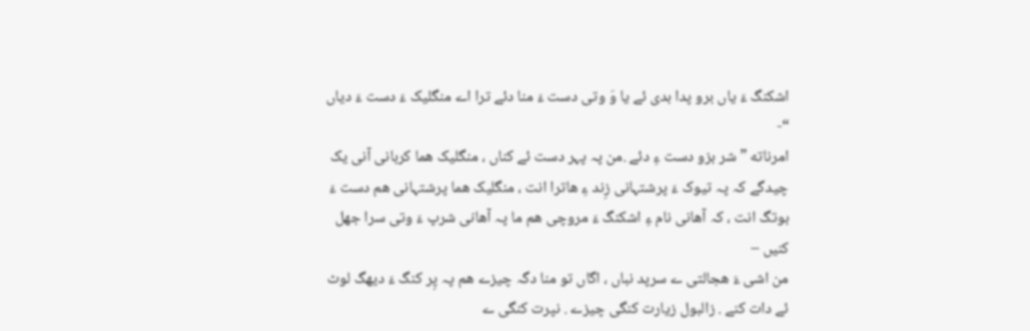اشکنگ ءَ یاں برو پدا بدی ئے یا وَ وتی دست ءَ منا دئے ترا اے منگلیک ءَ دست ءَ دیاں “-
امرناته ” شر بزو دست ءِ دئے .من پہ پہر دست ئے کناں ، منگلیک هما کربانی آنی یک چیدگے کہ پہ تیوک ءَ پرشتہانی زِند ءِ هاترا انت ، منگلیک هما پرشتہانی هم دست ءَ بوتگ انت ، کہ آهانی نام ءِ اشکنگ ءَ مروچی هم ما پہ آهانی شرپ ءَ وتی سرا جهل کنیں –
من اشی ءَ هجالتی ے سرپد نباں ، اگاں تو منا دگہ چیزے هم پہ پِر کنگ ءَ دیهگ لوٹ ئے دات کنے . زالبول زیارت کنگی چیزے . نپرت کنگی ے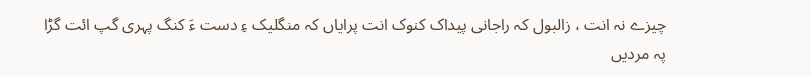چیزے نہ انت ، زالبول کہ راجانی پیداک کنوک انت پرایاں کہ منگلیک ءِ دست ءَ کنگ پہری گپ ائت گڑا پہ مردیں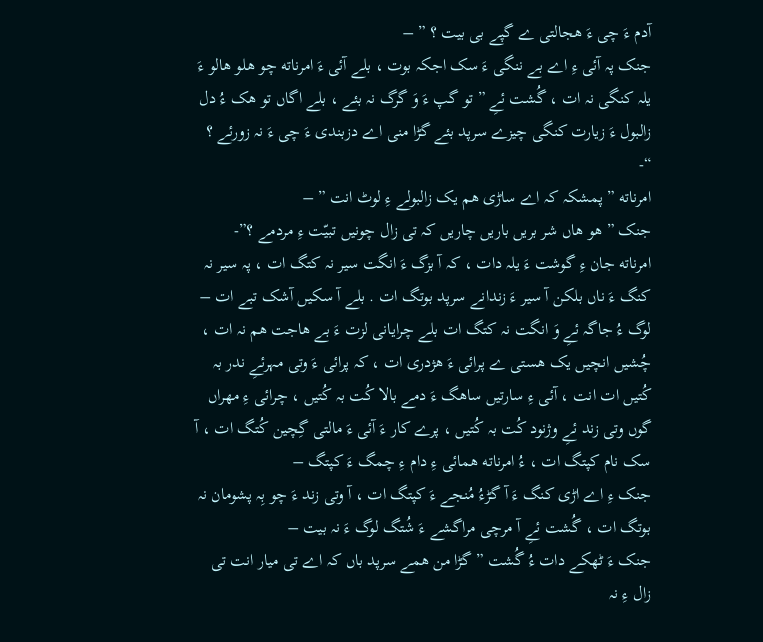آدم ءَ چی ءَ هجالتی ے گپے بی بیت ؟ ” –
جنک پہ آئی ءِ اے بے ننگی ءَ سک اجکہ بوت ، بلے آئی ءَ امرناته چو هلو هالو ءَ یلہ کنگی نہ ات ، گُشت ئےِ ” تو گپ ءَ وَ گرگ نہ بئے ، بلے اگاں تو هک ءُ دل زالبول ءَ زیارت کنگی چیزے سرپد بئے گڑا منی اے دزبندی ءَ چی ءَ نہ زورئے ؟ “-
امرناته ” پمشکہ کہ اے ساڑی هم یک زالبولے ءِ لوٹ انت ” –
جنک ” هو هاں شر بریں باریں چاریں کہ تی زال چونیں تبیّت ءِ مردمے ؟”-
امرناته جان ءِ گوشت ءَ یلہ دات ، کہ آ بزگ ءَ انگت سیر نہ کتگ ات ، پہ سیر نہ کنگ ءَ ناں بلکن آ سیر ءَ زندانے سرپد بوتگ ات . بلے آ سکیں آشک تبے ات –
لوگ ءُ جاگہ ئےِ وَ انگت نہ کتگ ات بلے چرایانی لزت ءَ بے هاجت هم نہ ات ، چُشیں انچیں یک هستی ے پرائی ءَ هژدری ات ، کہ پرائی ءَ وتی مہرئےِ ندر بہ کُتیں ات انت ، آئی ءِ سارتیں ساهگ ءَ دمے بالا کُت بہ کُتیں ، چرائی ءِ مهراں گوں وتی زند ئےِ وژنود کُت بہ کُتیں ، پرے کار ءَ آئی ءَ مالتی گِچین کُتگ ات ، آ سک نام کپتگ ات ، ءُ امرناته همائی ءِ دام ءِ چمگ ءَ کپتگ –
جنک ءِ اے اڑی کنگ ءَ آ گڑءُ مُنجے ءَ کپتگ ات ، آ وتی زند ءَ چو بِہ پشومان نہ بوتگ ات ، گُشت ئےِ آ مرچی مراگشے ءَ شُتگ لوگ ءَ نہ بیت –
جنک ءَ ٹهکے دات ءُ گُشت ” گڑا من همے سرپد باں کہ اے تی میار انت تی زال ءِ نہ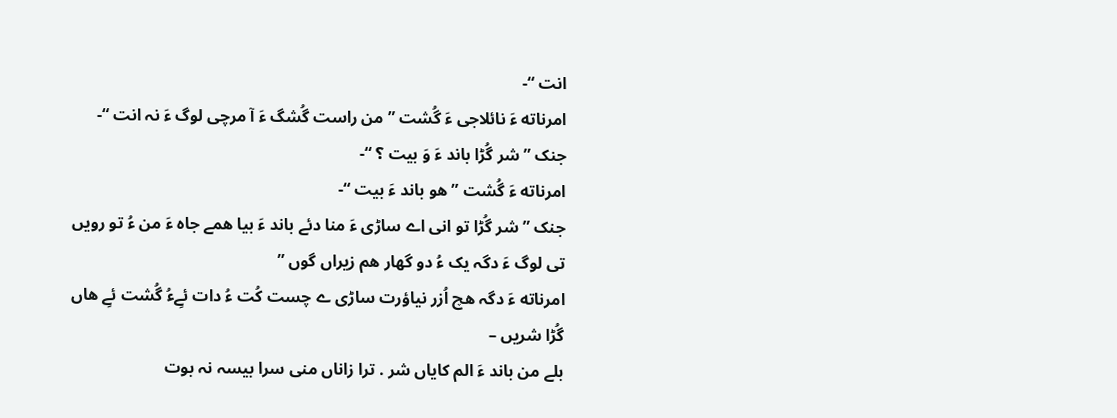انت “-
امرناته ءَ نائلاجی ءَ گُشت ” من راست گُشگ ءَ آ مرچی لوگ ءَ نہ انت “-
جنک ” شر گُڑا باند ءَ وَ بیت ؟ “-
امرناته ءَ گُشت ” هو باند ءَ بیت “-
جنک ” شر گُڑا تو انی اے ساڑی ءَ منا دئے باند ءَ بیا همے جاه ءَ من ءُ تو رویں تی لوگ ءَ دگہ یک ءُ دو گهار هم زیراں گوں ”
امرناته ءَ دگہ هچ اُزر نیاؤرت ساڑی ے چست کُت ءُ دات ئےِءُ گُشت ئےِ هاں گُڑا شریں –
بلے من باند ءَ الم کایاں شر . ترا زاناں منی سرا بیسہ نہ بوت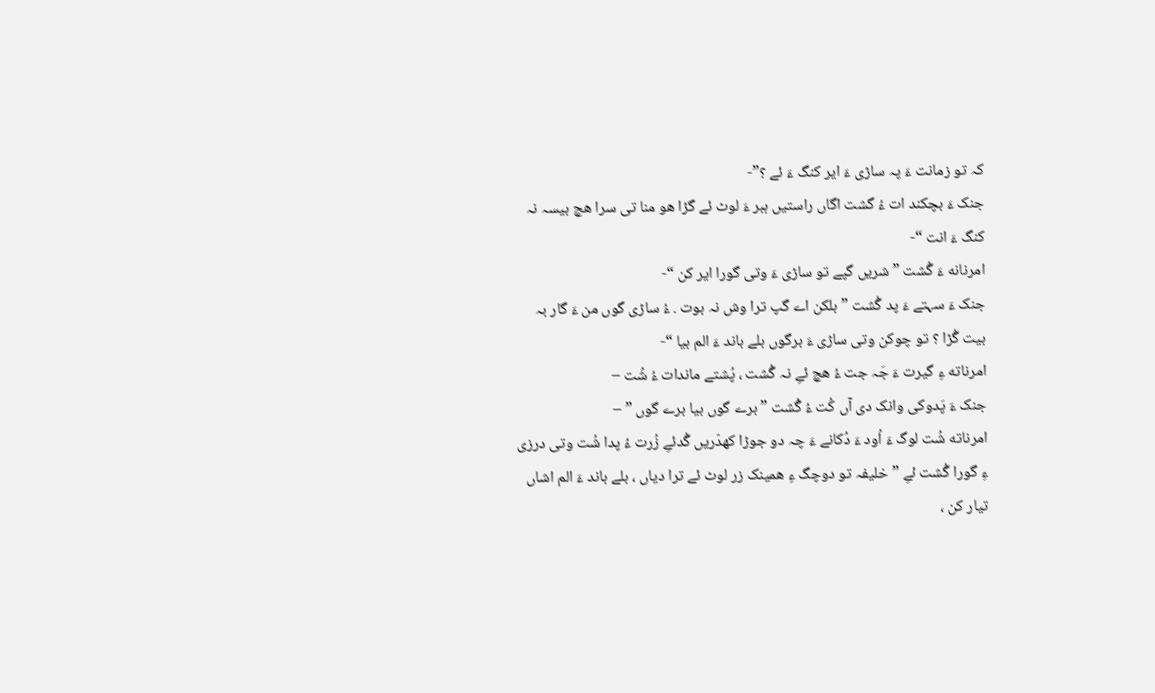کہ تو زمانت ءَ پہ ساڑی ءَ ایر کنگ ءَ ئے ؟”-
جنک ءَ بچکند ات ءُ گشت اگاں راستیں ہبر ءَ لوٹ ئے گڑا هو منا تی سرا هچ بیسہ نہ کنگ ءَ انت “-
امرنانه ءَ گُشت ” شریں گپے تو ساڑی ءَ وتی گورا ایر کن “-
جنک ءَ سہتے ءَ پد گُشت ” بلکن اے گپ ترا وش نہ بوت . ءُ ساڑی گوں من ءَ گار بہ بیت گُڑا ؟ تو چوکن وتی ساڑی ءَ برگوں بلے باند ءَ الم بیا “-
امرناته ءِ گیرت ءَ جَہ جت ءُ هچ ئےِ نہ گُشت ، پُشتے ماندات ءُ شُت –
جنک ءَ پَدوکی وانک دی آں کُت ءُ گُشت ” برے گوں بیا برے گوں ” –
امرناته شُت لوگ ءَ اُود ءَ دُکانے ءَ چہ دو جوڑا کهدّریں گُدئےِ زُرت ءُ پدا شُت وتی درزی ءِ گورا گُشت ئےِ ” خلیفہ تو دوچگ ءِ همینک زر لوٹ ئے ترا دیاں ، بلے باند ءَ الم اشاں تیار کن ،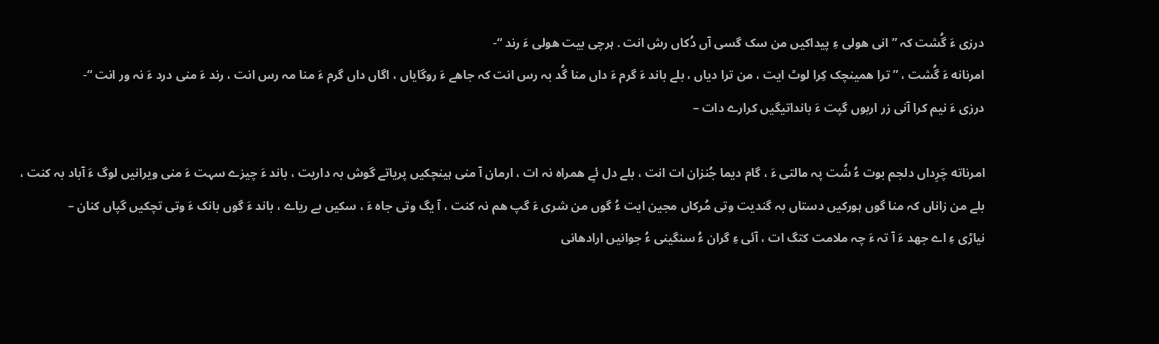درزی ءَ گُشت کہ ” انی هولی ءِ پیداکیں من سک گسی آں دُکاں رش انت . ہرچی بیت هولی ءَ رند “-
امرنانه ءَ گُشت ، ” ترا همینچک کِرا لوٹ ایت ، من ترا دیاں ، بلے باند ءَ گرم ءَ داں منا گُد بہ رس انت کہ جاهے ءَ روگایاں ، اگاں داں گرم ءَ منا مہ رس انت ، رند ءَ منی درد ءَ نہ ور انت “-
درزی ءَ نیم کرا آنی زر اربوں گپت ءَ بانداتیگیں کرارے دات –

امرناته چَرِداں دلجم بوت ءُ شُت پہ مالتی ءَ ، گام دیما جُنزان ات انت ، بلے دل ئےِ همراه نہ ات ، ارمان آ منی ہینچکیں پریاتے گوش بہ داریت ، باند ءَ چیزے سہت ءَ منی ویرانیں لوگ ءَ آباد بہ کنت ، بلے من زاناں کہ منا گوں ہورکیں دستاں بہ گندیت وتی مُرکاں مجین ایت ءُ گوں من شری ءَ گپ هم نہ کنت ، آ یگ وتی جاه ءَ ، سکیں بے ریاے ، باند ءَ گوں بانک ءَ وتی تچکیں گپاں کنان –
نیاڑی ءِ اے جهد ءَ آ تہ ءَ چہ ملامت کتگ ات ، آئی ءِ گران ءُ سنگینی ءُ جوانیں ارادهانی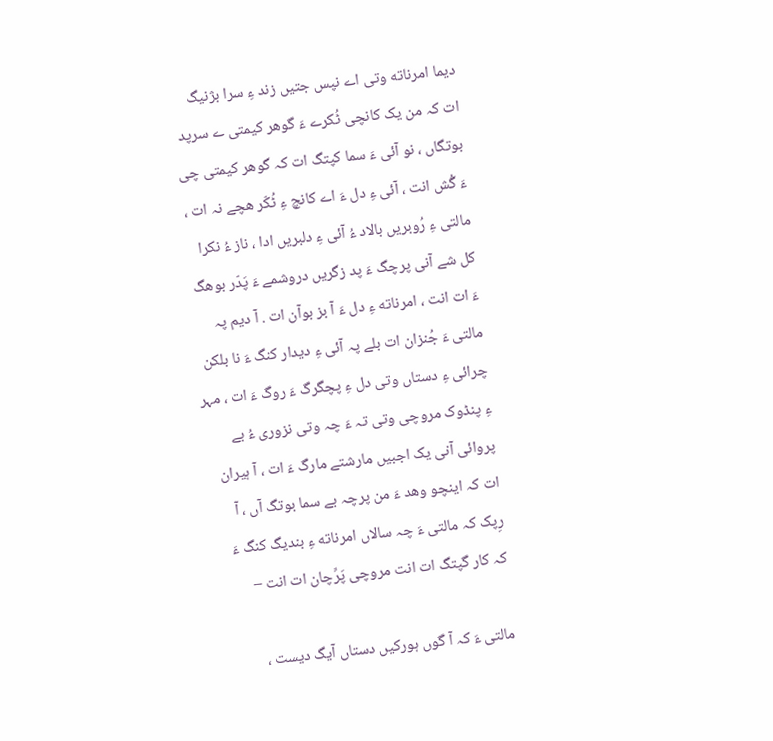دیما امرناته وتی اے نپس جتیں زند ءِ سرا بژنیگ ات کہ من یک کانچی ٹُکرے ءَ گوهر کیمتی ے سرپد بوتگاں ، نو آئی ءَ سما کپتگ ات کہ گوهر کیمتی چی ءَ گُش انت ، آئی ءِ دل ءَ اے کانچ ءِ ٹُکّر هچے نہ ات ، مالتی ءِ رُوبریں بالاد ءُ آئی ءِ دلبریں ادا ، ناز ءُ نکرا کل شے آنی پرچگ ءَ پد زگریں دروشمے ءَ پَدّر بوهگ ءَ ات انت ، امرناته ءِ دل ءَ آ بز بوآن ات . آ دیم پہ مالتی ءَ جُنزان ات بلے پہ آئی ءِ دیدار کنگ ءَ نا بلکن چرائی ءِ دستاں وتی دل ءِ پچگرگ ءَ روگ ءَ ات ، مہر ءِ پنڈوک مروچی وتی تہ ءَ چہ وتی نزوری ءُ بے پروائی آنی یک اجبیں مارشتے مارگ ءَ ات ، آ ہیران ات کہ اینچو وهد ءَ من پرچہ بے سما بوتگ آں ، آ رِپک کہ مالتی ءَ چہ سالاں امرناته ءِ بندیگ کنگ ءَ کہ کار گپتگ ات انت مروچی پَرِّچان ات انت –

مالتی ءَ کہ آ گوں ہورکیں دستاں آیگ دیست ،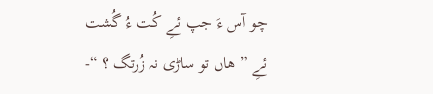چو آس ءَ جپ ئےِ کُت ءُ گُشت ئےِ ” هاں تو ساڑی نہ زُرتگ ؟ “-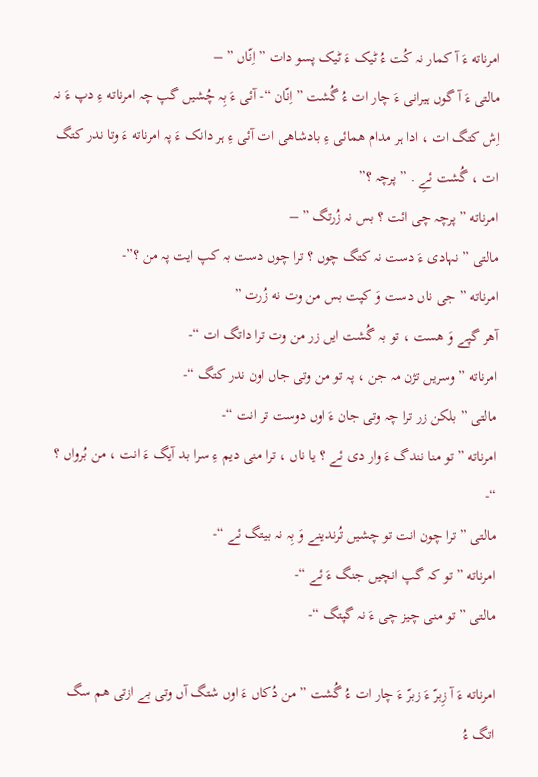امرناته ءَ آ کمار نہ کُت ءُ ٹیک ءَ ٹیک پسو دات ” اِنّاں ” –
مالتی ءَ آ گوں ہیرانی ءَ چار ات ءُ گُشت ” اِنّان “- آئی ءَ بِہ چُشیں گپ چہ امرناته ءِ دپ ءَ نہ اِش کتگ ات ، ادا ہر مدام همائی ءِ بادشاهی ات آئی ءِ ہر دانک ءَ پہ امرناته ءَ وتا ندر کتگ ات ، گُشت ئےِ . ” پرچہ ؟”
امرناته ” پرچہ چی ائت ؟ بس نہ زُرتگ ” –
مالتی ” نہادی ءَ دست نہ کتگ چوں ؟ ترا چوں دست بہ کپ ایت پہ من ؟”-
امرناته ” جی ناں دست وَ کپت بس من وت نه زُرت ”
آهر گپے وَ هست ، تو بہ گُشت ایں زر من وت ترا داتگ ات “-
امرناته ” وسریں تژن مہ جن ، پہ تو من وتی جاں اون ندر کتگ “-
مالتی ” بلکن زر ترا چہ وتی جان ءَ اوں دوست تر انت “-
امرناته ” تو منا نندگ ءَ وار دی ئے ؟ یا ناں ، ترا منی دیم ءِ سرا بد آیگ ءَ انت ، من بُرواں ؟ “-
مالتی ” ترا چون انت تو چشیں تُرندینے وَ بِہ نہ بیتگ ئے “-
امرناته ” تو کہ گپ انچیں جنگ ءَ ئے “-
مالتی ” تو منی چیز چی ءَ نہ گپتگ “-

امرناته ءَ آ زِبرّ ءَ زبرّ ءَ چار ات ءُ گُشت ” من دُکاں ءَ اوں شتگ آں وتی بے ازتی هم سگ اتگ ءُ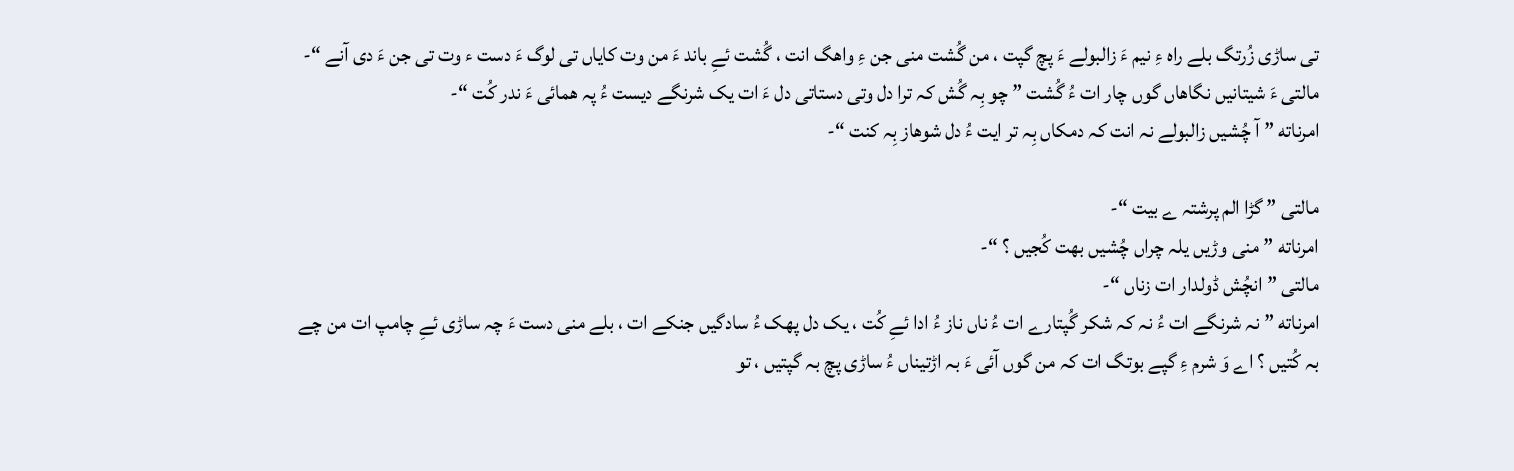تی ساڑی زُرتگ بلے راه ءِ نیم ءَ زالبولے ءَ پچ گپت ، من گُشت منی جن ءِ واهگ انت ، گُشت ئےِ باند ءَ من وت کایاں تی لوگ ءَ دست ء وت تی جن ءَ دی آنے “-
مالتی ءَ شیتانیں نگاهاں گوں چار ات ءُ گُشت ” چو بِہ گُش کہ ترا دل وتی دستاتی دل ءَ ات یک شرنگے دیست ءُ پہ همائی ءَ ندر کُت “-
امرناته ” آ چُشیں زالبولے نہ انت کہ دمکاں بِہ تر ایت ءُ دل شوهاز بِہ کنت “-

مالتی ” گڑا الم پرشتہ ے بیت “-
امرناته ” منی وڑیں یلہ چراں چُشیں بهت کُجیں ؟ “-
مالتی ” انچُش ڈولدار ات زناں “-
امرناته ” نہ شرنگے ات ءُ نہ کہ شکر گُپتارے ات ءُ ناں ناز ءُ ادا ئےِ کُت ، یک دل پهک ءُ سادگیں جنکے ات ، بلے منی دست ءَ چہ ساڑی ئےِ چامپ ات من چے بہ کُتیں ؟ اے وَ شرم ءِ گپے بوتگ ات کہ من گوں آئی ءَ بہ اڑتیناں ءُ ساڑی پچ بہ گپتیں ، تو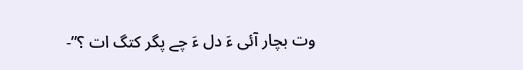وت بچار آئی ءَ دل ءَ چے پگر کتگ ات ؟”-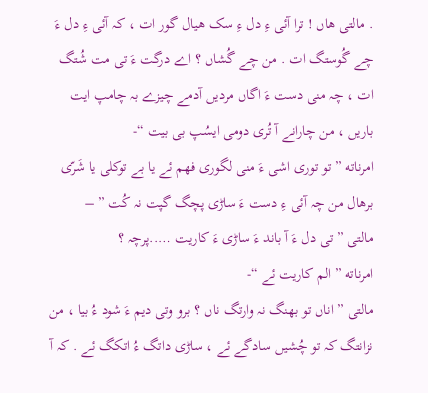. مالتی هاں ! ترا آئی ءِ دل ءِ سک هیال گور ات ، کہ آئی ءِ دل ءَ چے گُوستگ ات . من چے گُشاں ؟ اے درگت ءَ تی مت شُتگ ات ، چہ منی دست ءَ اگاں مردیں آدمے چیزے بہ چامپ ایت باریں ، من چارانے آ تُری دومی ایسُپ بی بیت “-
امرناته ” تو توری اشی ءَ منی لگوری فهم ئے یا بے توکلی یا شَرّی برهال من چہ آئی ءِ دست ءَ ساڑی پچگ گپت نہ کُت ” –
مالتی ” تی دل ءَ آ باند ءَ ساڑی ءَ کاریت …..پرچہ ؟
امرناته ” الم کاریت ئے “-
مالتی ” اناں تو بهنگ نہ وارتگ ناں ؟ برو وتی دیم ءَ شود ءُ بیا ، من نزانتگ کہ تو چُشیں سادگے ئے ، ساڑی داتگ ءُ اتکگ ئے . کہ آ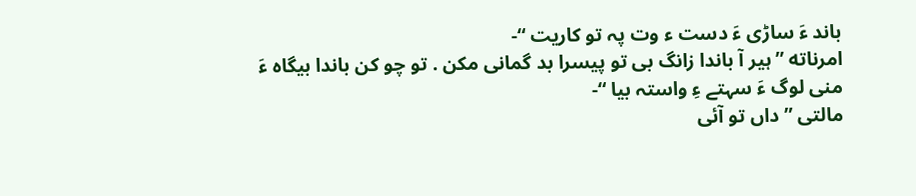باند ءَ ساڑی ءَ دست ء وت پہ تو کاریت “-
امرناته ” ہیر آ باندا زانگ بی تو پیسرا بد گمانی مکن . تو چو کن باندا بیگاه ءَ منی لوگ ءَ سہتے ءِ واستہ بیا “-
مالتی ” داں تو آئی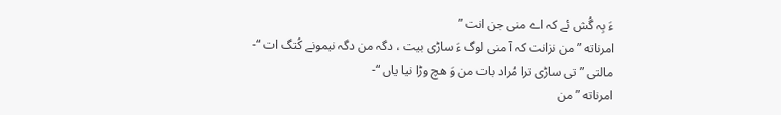ءَ بِہ گُش ئے کہ اے منی جن انت ”
امرناته ” من نزانت کہ آ منی لوگ ءَ ساڑی بیت ، دگہ من دگہ نیمونے کُتگ ات “-
مالتی ” تی ساڑی ترا مُراد بات من وَ هچ وڑا نیا یاں “-
امرناته ” من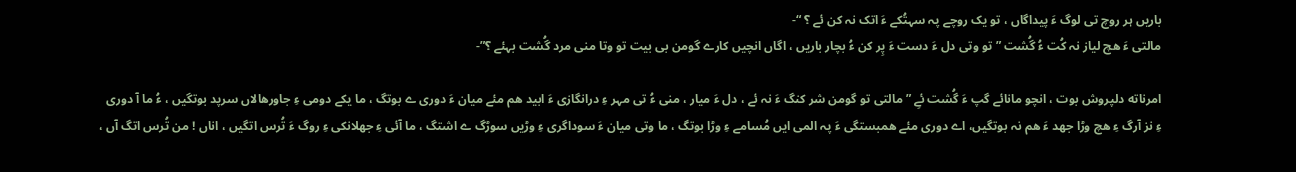باریں ہر روچ تی لوگ ءَ پیداگاں ، تو یک روچے پہ سہتُکے ءَ اتک نہ کن ئے ؟ “-
مالتی ءَ هچ لیاز نہ کُت ءُ گُشت ” تو وتی دل ءَ دست ءَ پِر کن ءُ بچار باریں ، اگاں انچیں کارے گومن بی بیت تو وتا منی مرد گُشت بہئے ؟”-

امرناته دلپروش بوت ، انچو مانائے گپ ءَ گُشت ئےِ ” مالتی تو گومن شر کنگ ءَ نہ ئے ، دل ءَ میار ، منی ءُ تی مہر ءِ درانگازی ءَ ابید هم مئے میان ءَ دوری ے بوتگ ، ما یکے دومی ءِ جاورهالاں سرپد بوتگیں ، ءُ ما آ دوری ءِ نز آرگ ءِ هچ وڑا جهد ءَ هم نہ بوتگیں، اے دوری مئے همبستگی ءَ پہ المی ایں مُسامے ءِ وڑا بوتگ ، ما وتی میان ءَ سوداگری ءِ وڑیں سوڑگ ے اشتگ ، ما آئی ءِ جهلانکی ءِ روگ ءَ تُرس اتگیں ، اناں ! من تُرس اتگ آں ،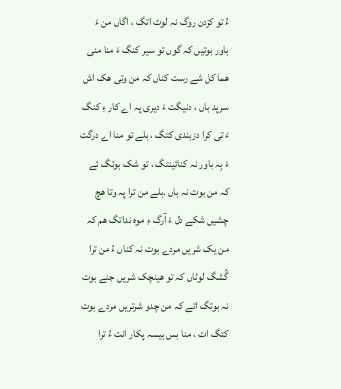ءُ تو کزدن روگ نہ لوٹ اتگ ، اگاں من ءَ باور بوتیں کہ گوں تو سیر کنگ ءَ منا منی هما کل شے رست کناں کہ من وتی هک اش سرپد باں ، دنیگت ءَ دیری پہ اے کار ءِ کنگ ءَ تی کرا دزبندی کتگ ، بلے تو منا اے درگت ءَ بِہ باور نہ کنائینتگ ، تو شک بوتگ ئے کہ من بوت نہ باں .بلے من ترا پہ وتا هچ چشیں شکے دل ءَ آرگ ءِ موه نداتگ هم کہ من یک شریں مردے بوت نہ کناں ءُ من ترا گُشگ لوٹاں کہ تو هینچک شریں جنے بوت نہ بوتگ اتے کہ من چدو شرتریں مردے بوت کتگ ات ، منا بس بیسہ پکار انت ءُ ترا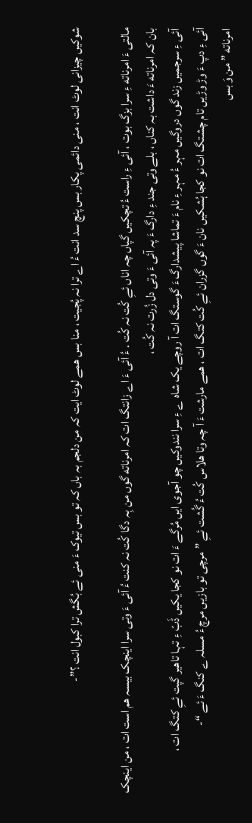شوکیں چیزانی لوٹ انت ، منی دائمی پکار بس پنچ سد انت ءُ اے ترا نہ پُجیت ، منا بس همے لوٹ ایت کہ من دلجم بہ باں کہ تو بس تیوک ءَ منی ئے بُگش ترا کبول انت ؟”-

مالتی ءَ امرناته ءِ سرا بزگ بوت ، آئی ءِ راست ءُ تچکیں گپاں چہ اناں ئےِ کُت نہ کُت . ءُ آئی ءَ اے زانتگ ات کہ امرناته گوں من بِہ دگا کُت نہ کنت ءُ آئی ءَ وتی سرا اینچک بیسہ هم است ات ، من اینچک بان کہ امرناته ءَ داشت بہ کناں ، بلے وتی جند ءِ دارگ ءَ پہ آئی ءَ وتی دل زُرت نہ کُت ،
آئی ءِ سرجمیں زند گوں دروگیں مہر ءُ مہر ءِ نام ءَ تماشا پیشدارگ ءَ گوستگ ات آ روچے یک شاه ے ءِ سرا نندوکیں چو آجوی ایں مُرگے ءَ ات نو کجا یکیں ڈَبّ ءِ تہا تاهیر گپت ئےِ کتگ ات ،
آئی ءِ دپ ءَ وڑ وڑیں تام چشتگ ات نو کجا ہُشکیں نان ءَ گوں گزران ئےِ کُت کتگ ات ، همے مارشت ءَ آ چہ وتا هلاس کُت ءُ گُشت ئےِ ” مرچی تو بازیں مرچ ءُ مسلہ ے کنگ ءَ ئے “-
امرناته ” من وَ بس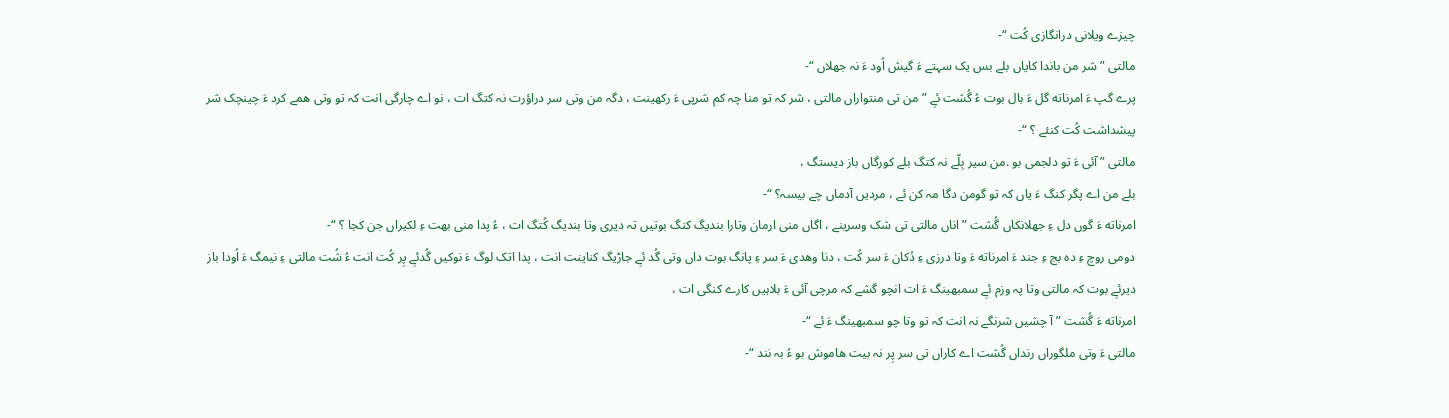چیزے ویلانی درانگازی کُت “-
مالتی ” شر من باندا کایاں بلے بس یک سہتے ءَ گیش اُود ءَ نہ جهلاں “-
پرے گپ ءَ امرناته گل ءَ بال بوت ءُ گُشت ئےِ ” من تی منتواراں مالتی ، شر کہ تو منا چہ کم شرپی ءَ رکهینت ، دگہ من وتی سر دراؤرت نہ کتگ ات ، نو اے چارگی انت کہ تو وتی همے کرد ءَ چینچک شر پیشداشت کُت کنئے ؟ “-
مالتی ” آئی ءَ تو دلجمی بو .من سیر بِلّے نہ کتگ بلے کورگاں باز دیستگ ،
بلے من اے پگر کنگ ءَ یاں کہ تو گومن دگا مہ کن ئے ، مردیں آدماں چے بیسہ؟ “-
امرناته ءَ گوں دل ءِ جهلانکاں گُشت ” اناں مالتی تی شک وسرینے ، اگاں منی ارمان وتارا بندیگ کنگ بوتیں تہ دیری وتا بندیگ کُتگ ات ، ءُ پدا منی بهت ءِ لکیراں جن کجا ؟ “-
دومی روچ ءِ ده بج ءِ جند ءَ امرناته ءَ وتا درزی ءِ دُکان ءَ سر کُت ، دنا وهدی ءَ سر ءِ پانگ بوت داں وتی گُد ئےِ جاڑیگ کناینت انت ، پدا اتک لوگ ءَ نوکیں گُدئےِ پِر کُت انت ءُ شُت مالتی ءِ نیمگ ءَ اُودا باز دیرئےِ بوت کہ مالتی وتا پہ وزم ئےِ سمبهینگ ءَ ات انچو گشے کہ مرچی آئی ءَ بلاہیں کارے کنگی ات ،
امرناته ءَ گُشت ” آ چشیں شرنگے نہ انت کہ تو وتا چو سمبهینگ ءَ ئے “-
مالتی ءَ وتی ملگوراں رنداں گُشت اے کاراں تی سر پِر نہ بیت هاموش بو ءُ بہ نند “-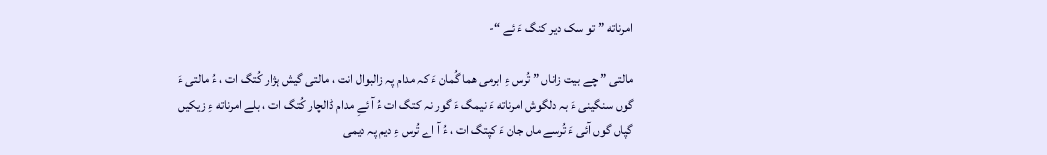امرناته ” تو سک دیر کنگ ءَ ئے “-

مالتی ” چے بیت زاناں ” تُرس ءِ ابرمی هما گُمان ءَ کہ مدام پہ زالبوال انت ، مالتی گیش ہژار کُتگ ات ، ءُ مالتی ءَ گوں سنگینی ءَ بہ دلگوش امرناته ءَ نیمگ ءَ گور نہ کتگ ات ءُ آ ئےِ مدام ڈالچار کُتگ ات ، بلے امرناته ءِ زیکیں گپاں گوں آئی ءَ تُرسے ماں جان ءَ کپتگ ات ، ءُ آ اے تُرس ءِ دیم پہ دیمی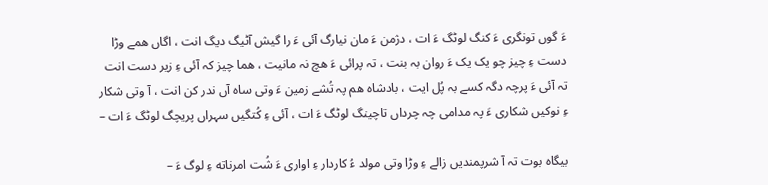ءَ گوں تونگری ءَ کنگ لوٹگ ءَ ات ، دژمن ءَ مان نیارگ آئی ءَ را گیش آٹیگ دیگ انت ، اگاں همے وڑا دست ءِ چیز چو یک یک ءَ روان بہ بنت ، تہ پرائی ءَ هچ نہ مانیت ، هما چیز کہ آئی ءِ زیر دست انت تہ آئی ءَ پرچہ دگہ کسے بہ پُل ایت ، بادشاه هم پہ تُشے زمین ءَ وتی ساه آں ندر کن انت ، آ وتی شکار ءِ نوکیں شکاری ءَ پہ مدامی چہ چرداں تاچینگ لوٹگ ءَ ات ، آئی ءِ کُتگیں سہراں پریچگ لوٹگ ءَ ات –

بیگاه بوت تہ آ شرپمندیں زالے ءِ وڑا وتی مولد ءُ کاردار ءِ اواری ءَ شُت امرناته ءِ لوگ ءَ –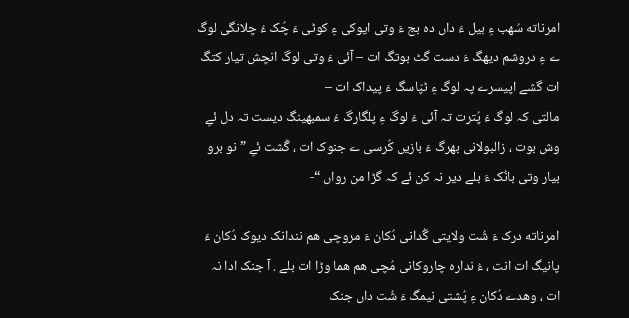امرناته سُهب ءِ بیل ءَ داں ده بج ءَ وتی ایوکی ءِ کوٹی ءَ چُک ءُ چلانگی لوگ ے ءِ دروشم دیهگ ءَ دست گٹ بوتگ ات – آئی ءَ وتی لوگ انچش تیار کتگ ات گشے اپیسرے پہ لوگ ءِ ٹپّاسگ ءَ پیداک ات –
مالتی کہ لوگ ءَ پُترت تہ آئی ءَ لوگ ءِ پلگارگ ءُ سمبهینگ دیست تہ دل ئےِ وش بوت ، زالبولانی بهرگ ءَ بازیں کُرسی ے جنوک ات ، گُشت ئےِ ” نو برو بیار وتی بانُک ءَ بلے دیر نہ کن ئے کہ گڑا من رواں “-

امرناته درک ءَ شُت ولایتی گُدانی دُکان ءَ مروچی هم نندانک دیوک دُکان ءَ پانیگ ات انت ، ءُ نداره چاروکانی مُچی هم هما وڑا ات بلے . آ جنک ادا نہ ات ، وهدے دُکان ءِ پُشتی نیمگ ءَ شُت داں جنک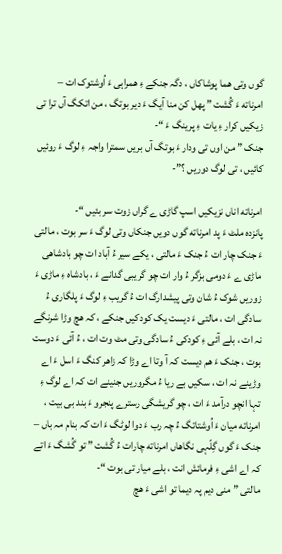گوں وتی هما پوشاکاں ، دگہ جنکے ءِ همراہی ءَ اُوشتوک ات –
امرناته ءَ گُشت ” پهل کن منا آیگ ءَ دیر بوتگ ، من اتکگ آں ترا تی زیکیں کرار ءِ یات ءِ پرینگ ءَ “-
جنک ” من اوں تی ودار ءَ بوتگ آں بریں سمترا واجہ ءِ لوگ ءَ روئیں کائیں ، تی لوگ دوریں ؟”-

امرناته اناں نزیکیں اسپ گاڑی ے گراں زوت سر بئیں “-
پانزده ملٹ ءَ پد امرناته گوں دویں جنکاں وتی لوگ ءَ سر بوت ، مالتی ءَ جنک چار ات ءُ جنک ءَ مالتی ، یکے سیر ءُ آباد ات چو بادشاهی ماڑی ے ءَ دومی بزگر ءُ وار ات چو گریبی گدانے ءَ ، بادشاه ءِ ماڑی ءَ زوریں شوک ءُ شان وتی پیشدارگ ات ءُ گریب ءِ لوگ ءَ پلگاری ءُ سادگی ات ، مالتی ءَ دیست یک کودکیں جنکے ، کہ هچ وڑا شرنگے نہ ات ، بلے آئی ءِ کودکی ءُ سادگی وتی مٹ وت ات ، ءُ آئی ءَ دوست بوت ، جنک ءَ هم دیست کہ آ وتا اے وڑا کہ زاهر کنگ ءَ اسل ءَ اے وڑینے نہ ات ، سکیں بے ریا ءُ مگروریں جنینے ات کہ اے لوگ ءِ تہا انچو درآمد ءَ ات ، چو گریشگی رسترے پنجرو ءَ بند بی بیت ،
امرناته میان ءَ اُوشتاتگ ءُ چہ رب ءَ دوا لوٹگ ءَ ات کہ بنام مہ باں –
جنک ءَ گوں گِلّہی نگاهاں امرناته چارات ءُ گُشت ” تو گُشگ ءَ اتے کہ اے اشی ءِ فرمائش انت ، بلے میار تی بوت “-
مالتی ” منی دیم پہ دیما تو اشی ءَ هچ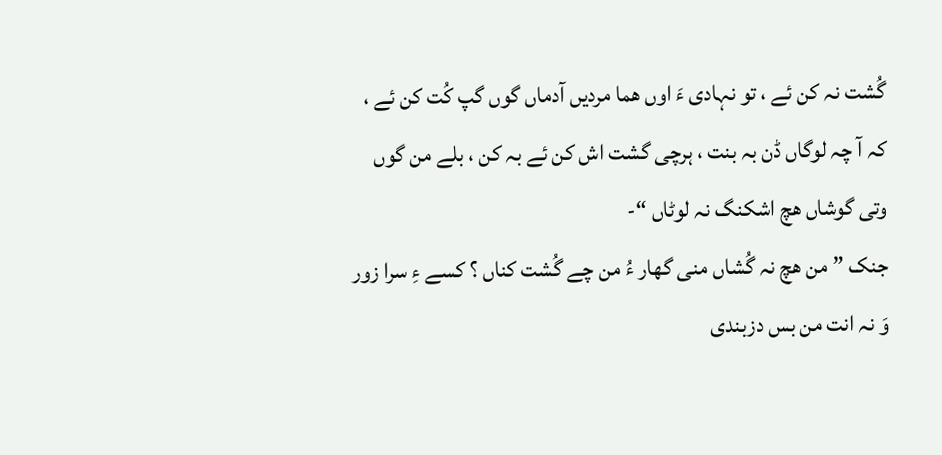گُشت نہ کن ئے ، تو نہادی ءَ اوں هما مردیں آدماں گوں گپ کُت کن ئے ، کہ آ چہ لوگاں ڈن بہ بنت ، ہرچی گشت اش کن ئے بہ کن ، بلے من گوں وتی گوشاں هچ اشکنگ نہ لوٹاں “-
جنک ” من هچ نہ گُشاں منی گهار ءُ من چے گُشت کناں ؟ کسے ءِ سرا زور وَ نہ انت من بس دزبندی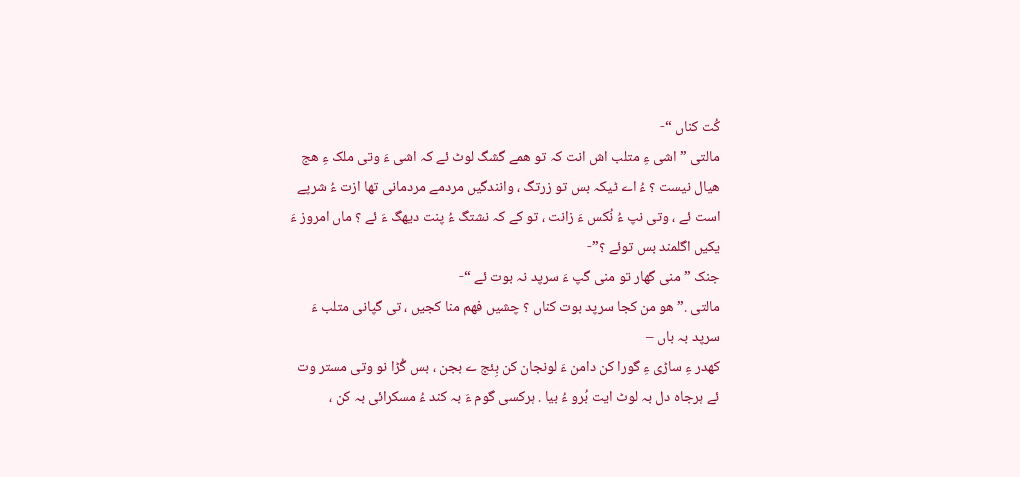کُت کناں “-
مالتی ” اشی ءِ متلب اش انت کہ تو همے گشگ لوٹ ئے کہ اشی ءَ وتی ملک ءِ هج هیال نیست ؟ ءُ اے ٹیکہ بس تو زرتگ ، وانندگیں مردمے مردمانی تها ازت ءُ شرپے است ئے ، وتی نپ ءُ نُکس ءَ زانت ، تو کے کہ نشتگ ءُ پنت دیهگ ءَ ئے ؟ ماں امروز ءَ یکیں اگلمند بس توئے ؟”-
جنک ” منی گهار تو منی گپ ءَ سرپد نہ بوت ئے “-
مالتی .” هو من کجا سرپد بوت کناں ؟ چشیں فهم منا کجیں ، تی گپانی متلب ءَ سرپد بہ باں –
کهدر ءِ ساڑی ءِ گورا کن دامن ءَ لونجان کن بِئج ے بجن ، بس گُڑا نو وتی مستر وت ئے ہرجاه دل بہ لوٹ ایت بُرو ءُ بیا . ہرکسی گوم ءَ بہ کند ءُ مسکرائی بہ کن ،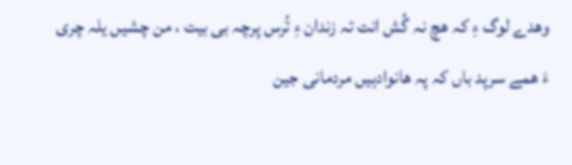وهدے لوگ ءِ کہ هچ نہ گُش انت تہ زندان ءِ تُرس پرچہ بی بیت ، من چشیں یلہ چری ءَ همے سرپد باں کہ پہ هانوادہیں مردمانی جین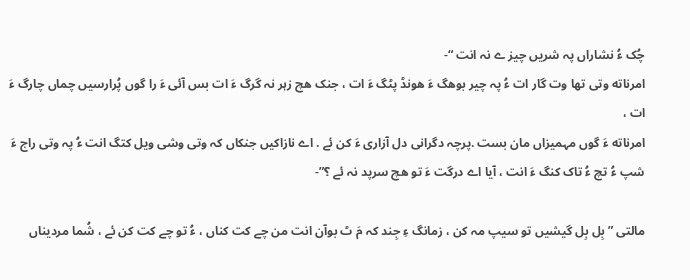چُک ءُ نشاراں پہ شریں چیز ے نہ انت “-
امرناته وتی تها وت گار ات ءُ پہ چیر بوهگ ءَ هونڈ پٹگ ءَ ات ، جنک هچ زہر نہ گرگ ءَ ات بس آئی ءَ را گوں پُرارسیں چماں چارگ ءَ ات ،
امرناته ءَ گوں مہمیزاں مان بست .پرچہ دگرانی دل آزاری ءَ کن ئے . اے نازاکیں جنکاں کہ وتی وشی ویل کتگ انت ءُ پہ وتی راج ءَ شپ ءُ تچ ءُ تاک کنگ ءَ انت ، آیا اے درگت ءَ تو هچ سرپد نہ ئے ؟”-

مالتی ” بِل بِل گیشیں تو سیپ مہ کن ، زمانگ ءِ جِند کہ مَ ٹ بوآن انت من چے کت کناں ، ءُ تو چے کت کن ئے ، شُما مردیناں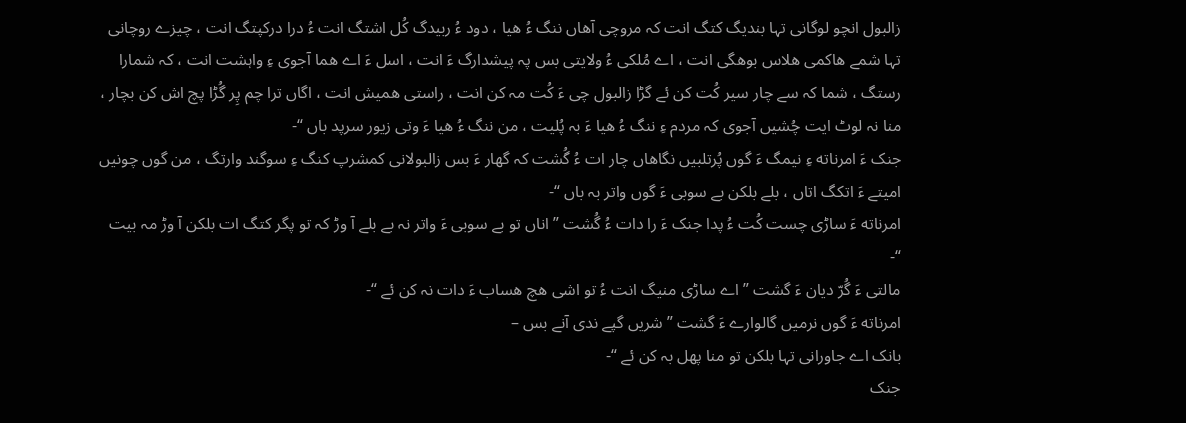زالبول انچو لوگانی تہا بندیگ کتگ انت کہ مروچی آهاں ننگ ءُ هیا ، دود ءُ ربیدگ کُل اشتگ انت ءُ درا درکپتگ انت ، چیزے روچانی تہا شمے هاکمی هلاس بوهگی انت ، اے مُلکی ءُ ولایتی بس پہ پیشدارگ ءَ انت ، اسل ءَ اے هما آجوی ءِ واہشت انت ، کہ شمارا رستگ ، شما کہ سے چار سیر کُت کن ئے گڑا زالبول چی ءَ کُت مہ کن انت ، راستی همیش انت ، اگاں ترا چم پِر گُڑا پچ اش کن بچار ، منا نہ لوٹ ایت چُشیں آجوی کہ مردم ءِ ننگ ءُ هیا ءَ بہ پُلیت ، من ننگ ءُ هیا ءَ وتی زیور سرپد باں “-
جنک ءَ امرناته ءِ نیمگ ءَ گوں پُرتلبیں نگاهاں چار ات ءُ گُشت کہ گهار ءَ بس زالبولانی کمشرپ کنگ ءِ سوگند وارتگ ، من گوں چونیں امیتے ءَ اتکگ اتاں ، بلے بلکن بے سوبی ءَ گوں واتر بہ باں “-
امرناته ءَ ساڑی چست کُت ءُ پدا جنک ءَ را دات ءُ گُشت ” اناں تو بے سوبی ءَ واتر نہ بے بلے آ وڑ کہ تو پگر کتگ ات بلکن آ وڑ مہ بیت “-
مالتی ءَ گُرّ دیان ءَ گشت ” اے ساڑی منیگ انت ءُ تو اشی هچ هساب ءَ دات نہ کن ئے “-
امرناته ءَ گوں نرمیں گالوارے ءَ گشت ” شریں گپے ندی آنے بس –
بانک اے جاورانی تہا بلکن تو منا پهل بہ کن ئے “-
جنک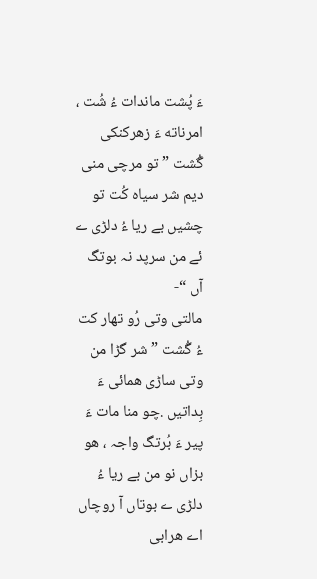ءَ پُشت ماندات ءُ شُت ، امرناته ءَ زهرکنکی گُشت ” تو مرچی منی دیم شر سیاه کُت تو چشیں بے ریا ءُ دلڑی ے ئے من سرپد نہ بوتگ آں “-
مالتی وتی رُو تهار کت ءُ گُشت ” شر گڑا من وتی ساڑی همائی ءَ بِداتیں .چو منا مات ءَ پیر ءَ بُرتگ واجہ ، هو بزاں نو من بے ریا ءُ دلڑی ے بوتاں آ روچاں اے هرابی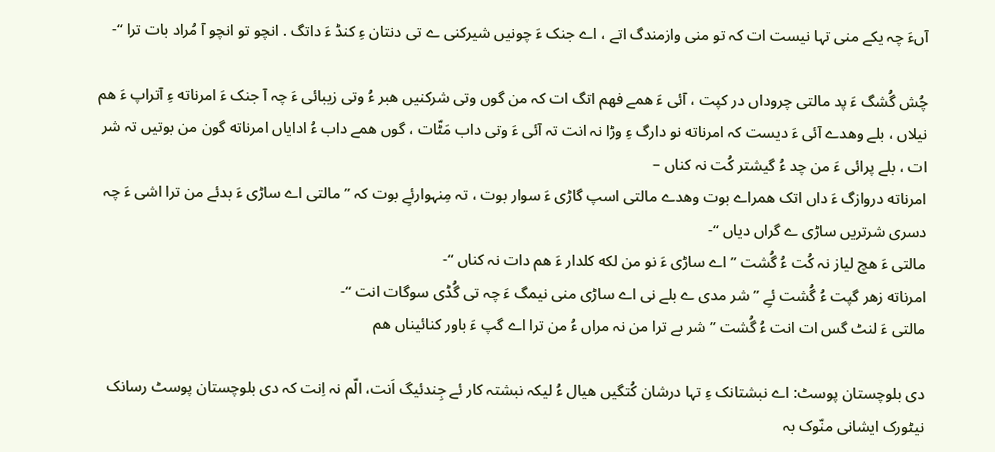آںءَ چہ یکے منی تہا نیست ات کہ تو منی وازمندگ اتے ، اے جنک ءَ چونیں شیرکنی ے تی دنتان ءِ کنڈ ءَ داتگ . انچو تو انچو آ مُراد بات ترا “-

چُش گُشگ ءَ پد مالتی چروداں در کپت ، آئی ءَ همے فهم اتگ ات کہ من گوں وتی شرکنیں هبر ءُ وتی زیبائی ءَ چہ آ جنک ءَ امرناته ءِ آتراپ ءَ هم نیلاں ، بلے وهدے آئی ءَ دیست کہ امرناته نو دارگ ءِ وڑا نہ انت تہ آئی ءَ وتی داب مَٹّات ، گوں همے داب ءُ ادایاں امرناته گون من بوتیں تہ شر ات ، بلے پرائی ءَ من چد ءُ گیشتر کُت نہ کناں –
امرناته دروازگ ءَ داں اتک همراے بوت وهدے مالتی اسپ گاڑی ءَ سوار بوت ، تہ مِنہوارئےِ بوت کہ ” مالتی اے ساڑی ءَ بدئے من ترا اشی ءَ چہ دسری شرتریں ساڑی ے گراں دیاں “-
مالتی ءَ هچ لیاز نہ کُت ءُ گُشت ” اے ساڑی ءَ نو من لکه کلدار ءَ هم دات نہ کناں “-
امرناته زهر گپت ءُ گُشت ئےِ ” شر مدی ے بلے نی اے ساڑی منی نیمگ ءَ چہ تی گُڈی سوگات انت “-
مالتی ءَ لنٹ گس ات انت ءُ گُشت ” شر بے ترا من نہ مراں ءُ من ترا اے گپ ءَ باور کنائیناں هم

دی بلوچستان پوسٹ: اے نبشتانک ءِ تہا درشان کُتگیں ھیال ءُ لیکہ نبشتہ کار ئے جِندئیگ اَنت، الّم نہ اِنت کہ دی بلوچستان پوسٹ رسانک نیٹورک ایشانی منّوک بہ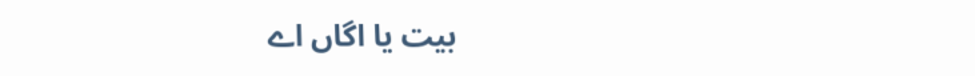بیت یا اگاں اے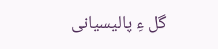گل ءِ پالیسیانی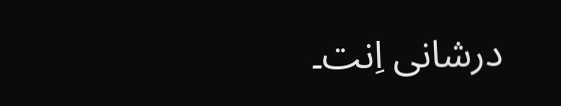درشانی اِنت۔